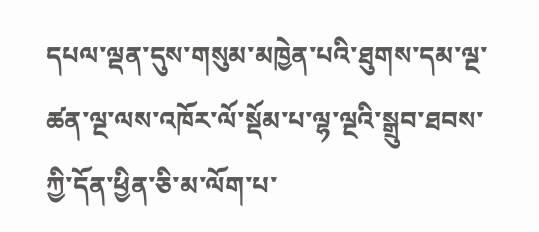དཔལ་ལྡན་དུས་གསུམ་མཁྱེན་པའི་ཐུགས་དམ་ལྔ་ཚན་ལྔ་ལས་འཁོར་ལོ་སྡོམ་པ་ལྷ་ལྔའི་སྒྲུབ་ཐབས་ཀྱི་དོན་ཕྱིན་ཅི་མ་ལོག་པ་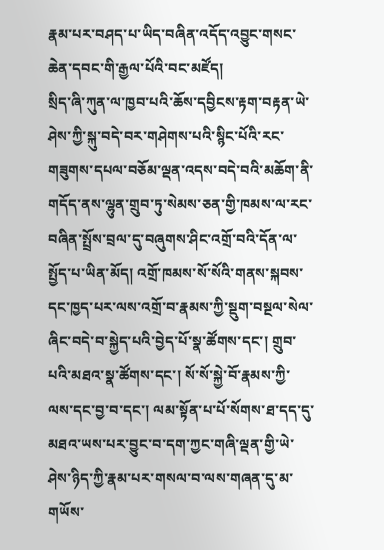རྣམ་པར་བཤད་པ་ཡིད་བཞིན་འདོད་འབྱུང་གསང་ཆེན་དབང་གི་རྒྱལ་པོའི་བང་མཛོད།
སྲིད་ཞི་ཀུན་ལ་ཁྱབ་པའི་ཆོས་དབྱིངས་རྟག་བརྟན་ཡེ་ཤེས་ཀྱི་སྐུ་བདེ་བར་གཤེགས་པའི་སྙིང་པོའི་རང་གཟུགས་དཔལ་བཅོམ་ལྡན་འདས་བདེ་བའི་མཆོག་ནི་གདོད་ནས་ལྷུན་གྲུབ་ཏུ་སེམས་ཅན་གྱི་ཁམས་ལ་རང་བཞིན་སྤྲོས་བྲལ་དུ་བཞུགས་ཤིང་འགྲོ་བའི་དོན་ལ་སྤྱོད་པ་ཡིན་མོད། འགྲོ་ཁམས་སོ་སོའི་གནས་སྐབས་དང་ཁྱད་པར་ལས་འགྲོ་བ་རྣམས་ཀྱི་སྡུག་བསྔལ་སེལ་ཞིང་བདེ་བ་སྐྱེད་པའི་བྱེད་པོ་སྣ་ཚོགས་དང་། གྲུབ་པའི་མཐའ་སྣ་ཚོགས་དང་། སོ་སོ་སྐྱེ་བོ་རྣམས་ཀྱི་ལས་དང་བྱ་བ་དང་། ལམ་སྟོན་པ་པོ་སོགས་ཐ་དད་དུ་མཐའ་ཡས་པར་བྱུང་བ་དག་ཀྱང་གཞི་ལྡན་གྱི་ཡེ་ཤེས་ཉིད་ཀྱི་རྣམ་པར་གསལ་བ་ལས་གཞན་དུ་མ་གཡོས་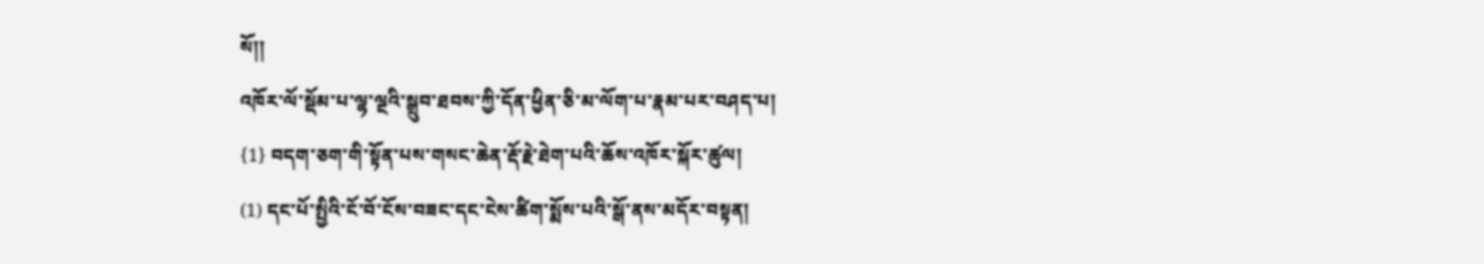སོ།།
འཁོར་ལོ་སྡོམ་པ་ལྷ་ལྔའི་སྒྲུབ་ཐབས་ཀྱི་དོན་ཕྱིན་ཅི་མ་ལོག་པ་རྣམ་པར་བཤད་པ།
{1} བདག་ཅག་གི་སྟོན་པས་གསང་ཆེན་རྡོ་རྗེ་ཐེག་པའི་ཆོས་འཁོར་སྐོར་ཚུལ།
(1) དང་པོ་སྤྱིའི་ངོ་བོ་ངོས་བཟང་དང་ངེས་ཚིག་སྨོས་པའི་སྒོ་ནས་མདོར་བསྟན།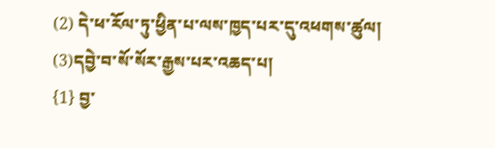(2) དེ་ཕ་རོལ་ཏུ་ཕྱིན་པ་ལས་ཁྱད་པར་དུ་འཕགས་ཚུལ།
(3)དབྱེ་བ་སོ་སོར་རྒྱས་པར་འཆད་པ།
{1} བྱ་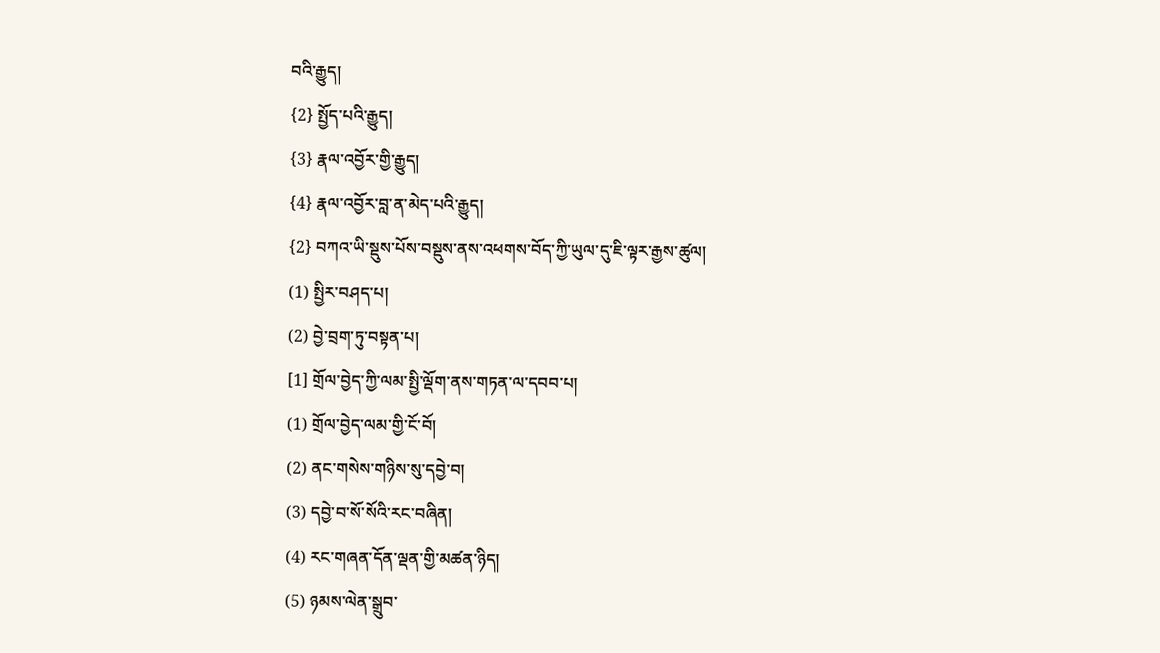བའི་རྒྱུད།
{2} སྤྱོད་པའི་རྒྱུད།
{3} རྣལ་འབྱོར་གྱི་རྒྱུད།
{4} རྣལ་འབྱོར་བླ་ན་མེད་པའི་རྒྱུད།
{2} བཀའ་ཡི་སྡུས་པོས་བསྡུས་ནས་འཕགས་བོད་ཀྱི་ཡུལ་དུ་ཇི་ལྟར་རྒྱས་ཚུལ།
(1) སྤྱིར་བཤད་པ།
(2) བྱེ་བྲག་ཏུ་བསྟན་པ།
[1] གྲོལ་བྱེད་ཀྱི་ལམ་སྤྱི་ལྡོག་ནས་གཏན་ལ་དབབ་པ།
(1) གྲོལ་བྱེད་ལམ་གྱི་ངོ་བོ།
(2) ནང་གསེས་གཉིས་སུ་དབྱེ་བ།
(3) དབྱེ་བ་སོ་སོའི་རང་བཞིན།
(4) རང་གཞན་དོན་ལྡན་གྱི་མཚན་ཉིད།
(5) ཉམས་ལེན་སྒྲུབ་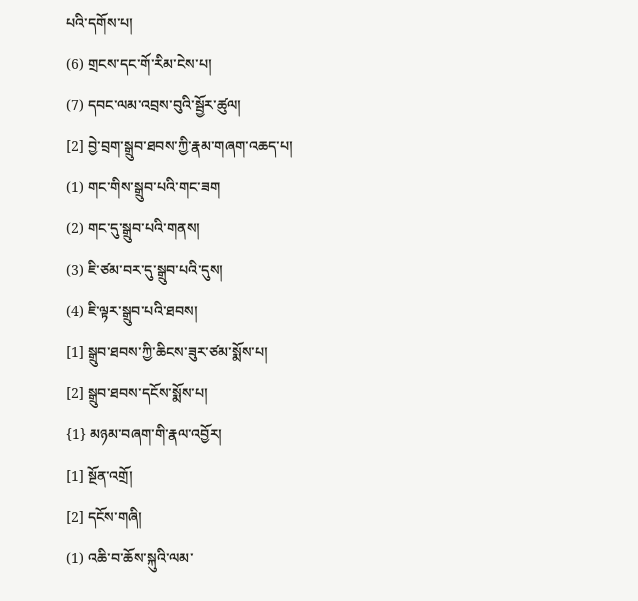པའི་དགོས་པ།
(6) གྲངས་དང་གོ་རིམ་ངེས་པ།
(7) དབང་ལམ་འབྲས་བུའི་སྦྱོར་ཚུལ།
[2] བྱེ་བྲག་སྒྲུབ་ཐབས་ཀྱི་རྣམ་གཞག་འཆད་པ།
(1) གང་གིས་སྒྲུབ་པའི་གང་ཟག
(2) གང་དུ་སྒྲུབ་པའི་གནས།
(3) ཇི་ཙམ་བར་དུ་སྒྲུབ་པའི་དུས།
(4) ཇི་ལྟར་སྒྲུབ་པའི་ཐབས།
[1] སྒྲུབ་ཐབས་ཀྱི་ཆིངས་ཟུར་ཙམ་སྨོས་པ།
[2] སྒྲུབ་ཐབས་དངོས་སྨོས་པ།
{1} མཉམ་བཞག་གི་རྣལ་འབྱོར།
[1] སྔོན་འགྲོ།
[2] དངོས་གཞི།
(1) འཆི་བ་ཆོས་སྐུའི་ལམ་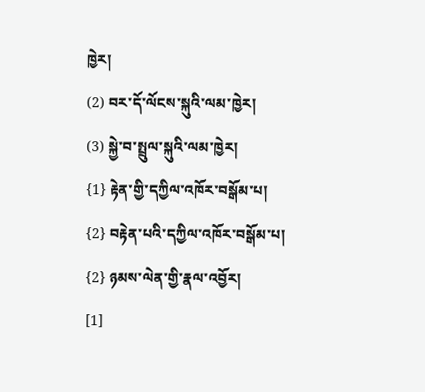ཁྱེར།
(2) བར་དོ་ལོངས་སྐུའི་ལམ་ཁྱེར།
(3) སྐྱེ་བ་སྤྲུལ་སྐུའི་ལམ་ཁྱེར།
{1} རྟེན་གྱི་དཀྱིལ་འཁོར་བསྒོམ་པ།
{2} བརྟེན་པའི་དཀྱིལ་འཁོར་བསྒོམ་པ།
{2} ཉམས་ལེན་གྱི་རྣལ་འབྱོར།
[1]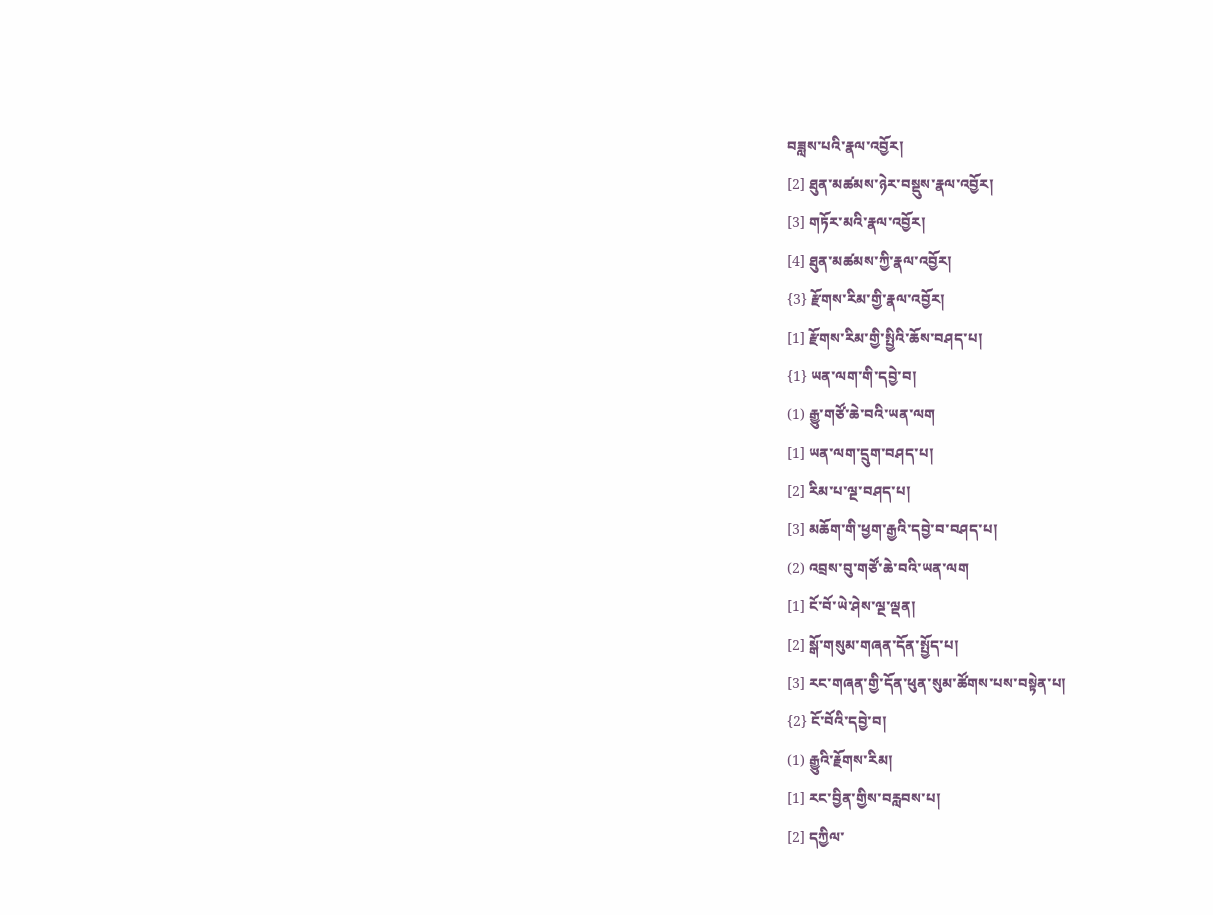བཟླས་པའི་རྣལ་འབྱོར།
[2] ཐུན་མཚམས་ཉེར་བསྡུས་རྣལ་འབྱོར།
[3] གཏོར་མའི་རྣལ་འབྱོར།
[4] ཐུན་མཚམས་ཀྱི་རྣལ་འབྱོར།
{3} རྫོགས་རིམ་གྱི་རྣལ་འབྱོར།
[1] རྫོགས་རིམ་གྱི་སྤྱིའི་ཆོས་བཤད་པ།
{1} ཡན་ལག་གི་དབྱེ་བ།
(1) རྒྱུ་གཙོ་ཆེ་བའི་ཡན་ལག
[1] ཡན་ལག་དྲུག་བཤད་པ།
[2] རིམ་པ་ལྔ་བཤད་པ།
[3] མཆོག་གི་ཕྱག་རྒྱའི་དབྱེ་བ་བཤད་པ།
(2) འབྲས་བུ་གཙོ་ཆེ་བའི་ཡན་ལག
[1] ངོ་བོ་ཡེ་ཤེས་ལྔ་ལྡན།
[2] སྒོ་གསུམ་གཞན་དོན་སྤྱོད་པ།
[3] རང་གཞན་གྱི་དོན་ཕུན་སུམ་ཚོགས་པས་བསྟེན་པ།
{2} ངོ་བོའི་དབྱེ་བ།
(1) རྒྱུའི་རྗོགས་རིམ།
[1] རང་བྱིན་གྱིས་བརླབས་པ།
[2] དཀྱིལ་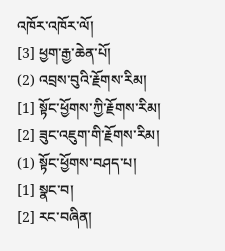འཁོར་འཁོར་ལོ།
[3] ཕྱག་རྒྱ་ཆེན་པོ།
(2) འབྲས་བུའི་རྗོགས་རིམ།
[1] སྟོང་ཕྱོགས་ཀྱི་རྗོགས་རིམ།
[2] ཟུང་འཇུག་གི་རྗོགས་རིམ།
(1) སྟོང་ཕྱོགས་བཤད་པ།
[1] སྣང་བ།
[2] རང་བཞིན།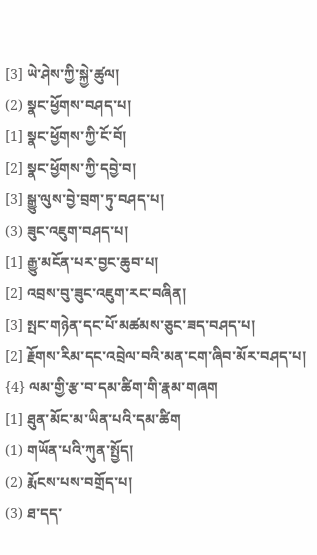[3] ཡེ་ཤེས་ཀྱི་སྐྱེ་ཚུལ།
(2) སྣང་ཕྱོགས་བཤད་པ།
[1] སྣང་ཕྱོགས་ཀྱི་ངོ་བོ།
[2] སྣང་ཕྱོགས་ཀྱི་དབྱེ་བ།
[3] སྒྱུ་ལུས་བྱེ་བྲག་ཏུ་བཤད་པ།
(3) ཟུང་འཇུག་བཤད་པ།
[1] རྒྱུ་མངོན་པར་བྱང་ཆུབ་པ།
[2] འབྲས་བུ་ཟུང་འཇུག་རང་བཞིན།
[3] སྤང་གཉེན་དང་པོ་མཚམས་ཅུང་ཟད་བཤད་པ།
[2] རྗོགས་རིམ་དང་འབྲེལ་བའི་མན་ངག་ཞིབ་མོར་བཤད་པ།
{4} ལམ་གྱི་རྩ་བ་དམ་ཚིག་གི་རྣམ་གཞག
[1] ཐུན་མོང་མ་ཡིན་པའི་དམ་ཚིག
(1) གཡོན་པའི་ཀུན་སྤྱོད།
(2) རྨོངས་པས་བགྲོད་པ།
(3) ཐ་དད་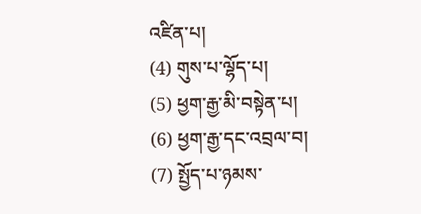འཛིན་པ།
(4) གུས་པ་ལྷོད་པ།
(5) ཕྱག་རྒྱ་མི་བསྟེན་པ།
(6) ཕྱག་རྒྱ་དང་འབྲལ་བ།
(7) སྤྱོད་པ་ཉམས་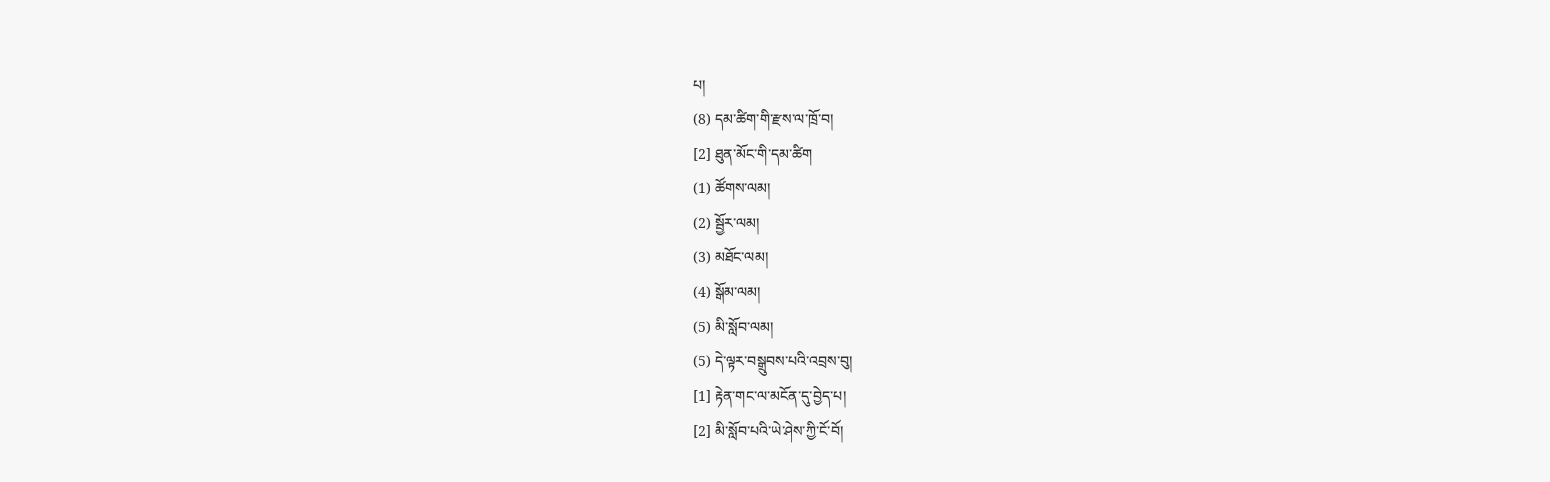པ།
(8) དམ་ཚིག་གི་རྫས་ལ་ཁྲོ་བ།
[2] ཐུན་མོང་གི་དམ་ཚིག
(1) ཚོགས་ལམ།
(2) སྦྱོར་ལམ།
(3) མཐོང་ལམ།
(4) སྒོམ་ལམ།
(5) མི་སློབ་ལམ།
(5) དེ་ལྟར་བསྒྲུབས་པའི་འབྲས་བུ།
[1] རྟེན་གང་ལ་མངོན་དུ་བྱེད་པ།
[2] མི་སློབ་པའི་ཡེ་ཤེས་ཀྱི་ངོ་བོ།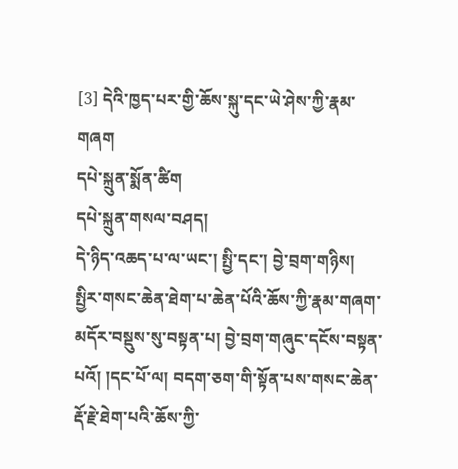[3] དེའི་ཁྱད་པར་གྱི་ཆོས་སྐུ་དང་ཡེ་ཤེས་ཀྱི་རྣམ་གཞག
དཔེ་སྐྲུན་སྨོན་ཚིག
དཔེ་སྐྲུན་གསལ་བཤད།
དེ་ཉིད་འཆད་པ་ལ་ཡང་། སྤྱི་དང་། བྱེ་བྲག་གཉིས། སྤྱིར་གསང་ཆེན་ཐེག་པ་ཆེན་པོའི་ཆོས་ཀྱི་རྣམ་གཞག་མདོར་བསྡུས་སུ་བསྟན་པ། བྱེ་བྲག་གཞུང་དངོས་བསྟན་པའོ། །དང་པོ་ལ། བདག་ཅག་གི་སྟོན་པས་གསང་ཆེན་རྡོ་རྗེ་ཐེག་པའི་ཆོས་ཀྱི་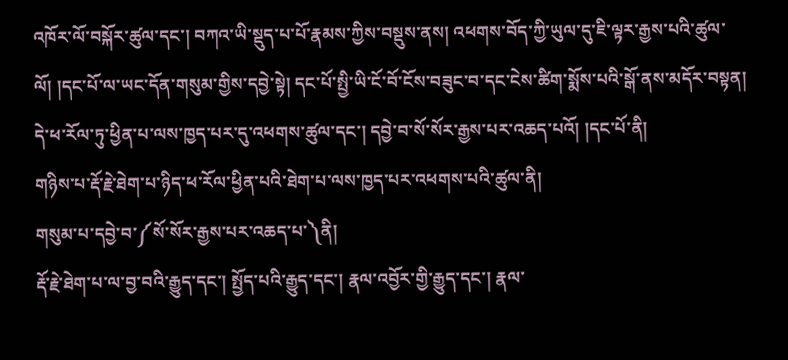འཁོར་ལོ་བསྐོར་ཚུལ་དང་། བཀའ་ཡི་སྡུད་པ་པོ་རྣམས་ཀྱིས་བསྡུས་ནས། འཕགས་བོད་ཀྱི་ཡུལ་དུ་ཇི་ལྟར་རྒྱས་པའི་ཚུལ་ལོ། །དང་པོ་ལ་ཡང་དོན་གསུམ་གྱིས་དབྱེ་སྟེ། དང་པོ་སྤྱི་ཡི་ངོ་བོ་ངོས་བཟུང་བ་དང་ངེས་ཚིག་སྨོས་པའི་སྒོ་ནས་མདོར་བསྟན། དེ་ཕ་རོལ་ཏུ་ཕྱིན་པ་ལས་ཁྱད་པར་དུ་འཕགས་ཚུལ་དང་། དབྱེ་བ་སོ་སོར་རྒྱས་པར་འཆད་པའོ། །དང་པོ་ནི།
གཉིས་པ་རྡོ་རྗེ་ཐེག་པ་ཉིད་ཕ་རོལ་ཕྱིན་པའི་ཐེག་པ་ལས་ཁྱད་པར་འཕགས་པའི་ཚུལ་ནི།
གསུམ་པ་དབྱེ་བ་༼སོ་སོར་རྒྱས་པར་འཆད་པ་༽ནི།
རྡོ་རྗེ་ཐེག་པ་ལ་བྱ་བའི་རྒྱུད་དང་། སྤྱོད་པའི་རྒྱུད་དང་། རྣལ་འབྱོར་གྱི་རྒྱུད་དང་། རྣལ་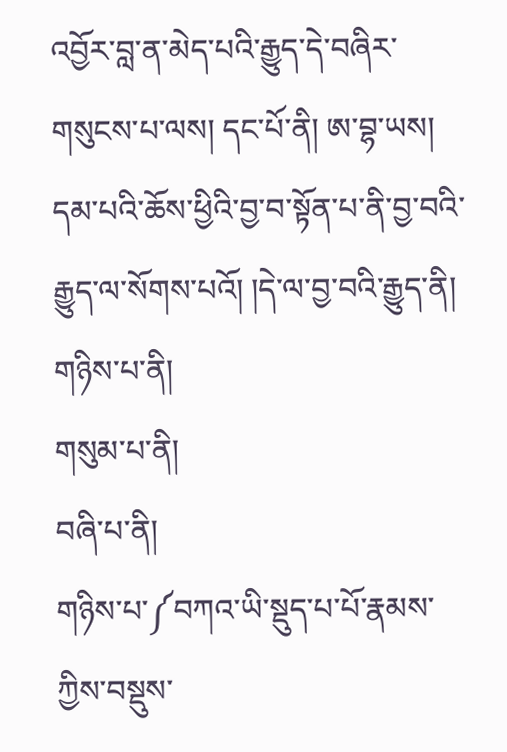འབྱོར་བླ་ན་མེད་པའི་རྒྱུད་དེ་བཞིར་གསུངས་པ་ལས། དང་པོ་ནི། ཨ་བྷ་ཡས། དམ་པའི་ཆོས་ཕྱིའི་བྱ་བ་སྟོན་པ་ནི་བྱ་བའི་རྒྱུད་ལ་སོགས་པའོ། །དེ་ལ་བྱ་བའི་རྒྱུད་ནི།
གཉིས་པ་ནི།
གསུམ་པ་ནི།
བཞི་པ་ནི།
གཉིས་པ་༼བཀའ་ཡི་སྡུད་པ་པོ་རྣམས་ཀྱིས་བསྡུས་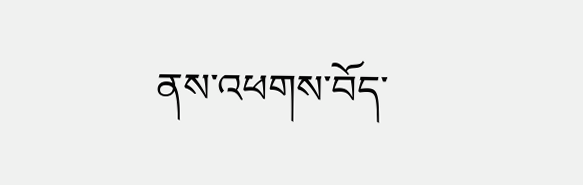ནས་འཕགས་བོད་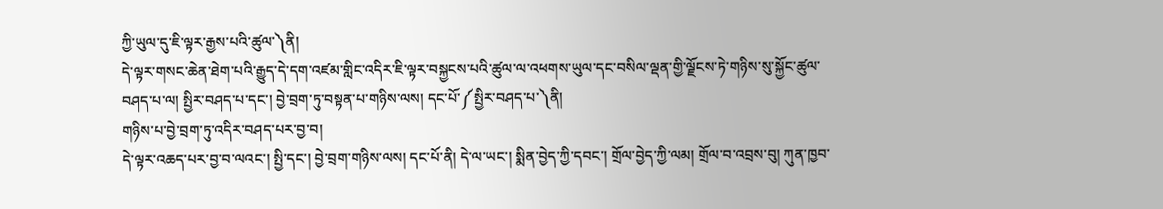ཀྱི་ཡུལ་དུ་ཇི་ལྟར་རྒྱས་པའི་ཚུལ་༽ནི།
དེ་ལྟར་གསང་ཆེན་ཐེག་པའི་རྒྱུད་དེ་དག་འཛམ་གླིང་འདིར་ཇི་ལྟར་བསྐྱངས་པའི་ཚུལ་ལ་འཕགས་ཡུལ་དང་བསིལ་ལྡན་གྱི་ལྗོངས་ཏེ་གཉིས་སུ་སྐྱོང་ཚུལ་བཤད་པ་ལ། སྤྱིར་བཤད་པ་དང་། བྱེ་བྲག་ཏུ་བསྟན་པ་གཉིས་ལས། དང་པོ་༼སྤྱིར་བཤད་པ་༽ནི།
གཉིས་པ་བྱེ་བྲག་ཏུ་འདིར་བཤད་པར་བྱ་བ།
དེ་ལྟར་འཆད་པར་བྱ་བ་ལའང་། སྤྱི་དང་། བྱེ་བྲག་གཉིས་ལས། དང་པོ་ནི། དེ་ལ་ཡང་། སྨིན་བྱེད་ཀྱི་དབང་། གྲོལ་བྱེད་ཀྱི་ལམ། གྲོལ་བ་འབྲས་བུ། ཀུན་ཁྱབ་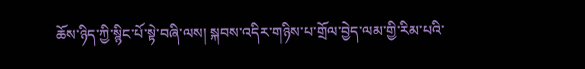ཆོས་ཉིད་ཀྱི་སྙིང་པོ་སྟེ་བཞི་ལས། སྐབས་འདིར་གཉིས་པ་གྲོལ་བྱེད་ལམ་གྱི་རིམ་པའི་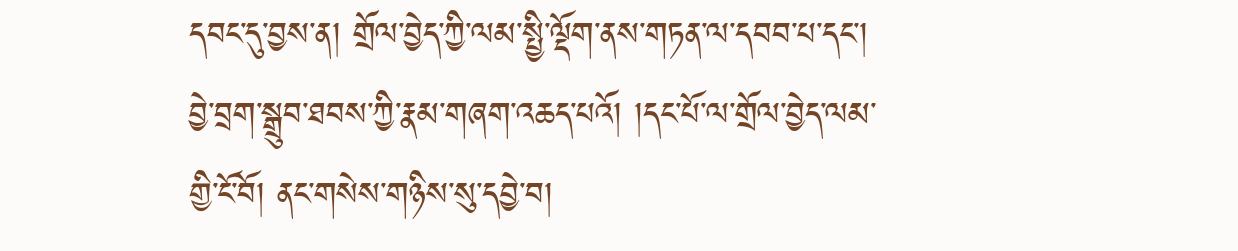དབང་དུ་བྱས་ན། གྲོལ་བྱེད་ཀྱི་ལམ་སྤྱི་ལྡོག་ནས་གཏན་ལ་དབབ་པ་དང་། བྱེ་བྲག་སྒྲུབ་ཐབས་ཀྱི་རྣམ་གཞག་འཆད་པའོ། །དང་པོ་ལ་གྲོལ་བྱེད་ལམ་གྱི་ངོ་བོ། ནང་གསེས་གཉིས་སུ་དབྱེ་བ།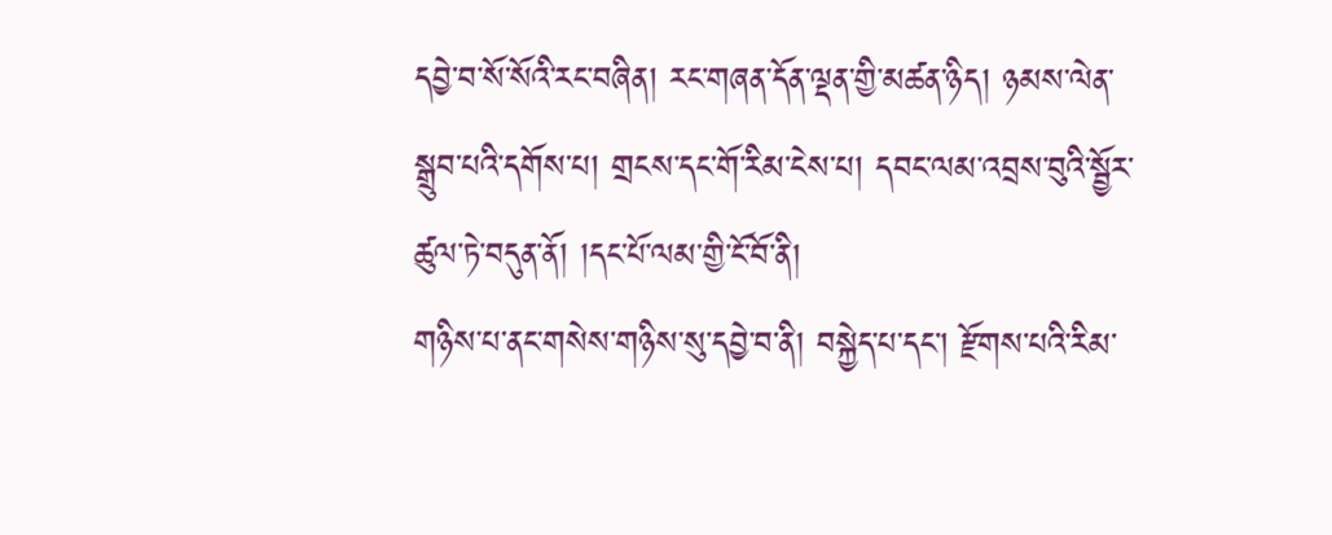དབྱེ་བ་སོ་སོའི་རང་བཞིན། རང་གཞན་དོན་ལྡན་གྱི་མཚན་ཉིད། ཉམས་ལེན་སྒྲུབ་པའི་དགོས་པ། གྲངས་དང་གོ་རིམ་ངེས་པ། དབང་ལམ་འབྲས་བུའི་སྦྱོར་ཚུལ་ཏེ་བདུན་ནོ། །དང་པོ་ལམ་གྱི་ངོ་བོ་ནི།
གཉིས་པ་ནང་གསེས་གཉིས་སུ་དབྱེ་བ་ནི། བསྐྱེད་པ་དང་། རྫོགས་པའི་རིམ་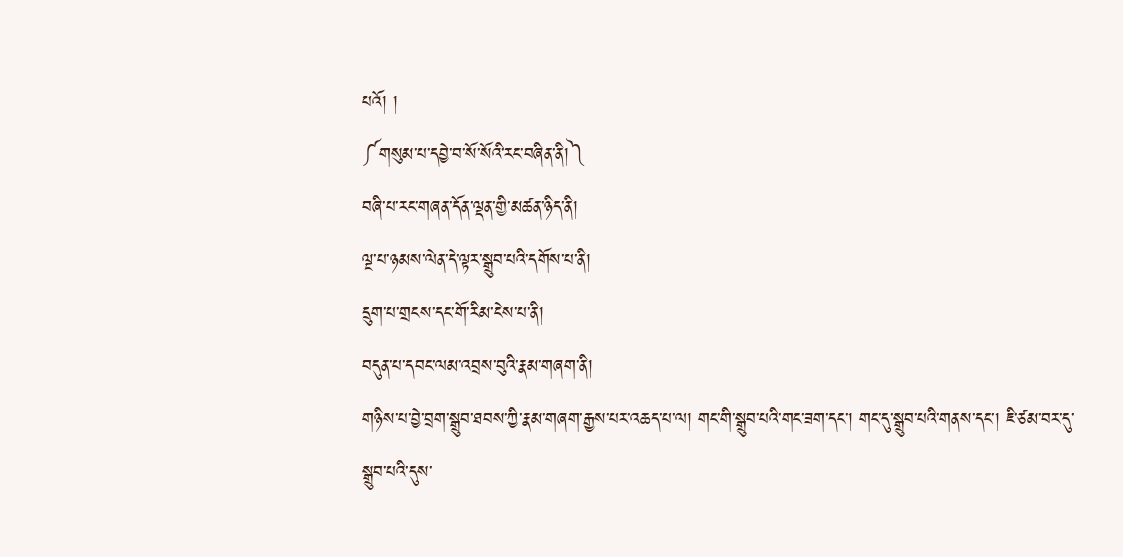པའོ། །
༼གསུམ་པ་དབྱེ་བ་སོ་སོའི་རང་བཞིན་ནི།༽
བཞི་པ་རང་གཞན་དོན་ལྡན་གྱི་མཚན་ཉིད་ནི།
ལྔ་པ་ཉམས་ལེན་དེ་ལྟར་སྒྲུབ་པའི་དགོས་པ་ནི།
དྲུག་པ་གྲངས་དང་གོ་རིམ་ངེས་པ་ནི།
བདུན་པ་དབང་ལམ་འབྲས་བུའི་རྣམ་གཞག་ནི།
གཉིས་པ་བྱེ་བྲག་སྒྲུབ་ཐབས་ཀྱི་རྣམ་གཞག་རྒྱས་པར་འཆད་པ་ལ། གང་གི་སྒྲུབ་པའི་གང་ཟག་དང་། གང་དུ་སྒྲུབ་པའི་གནས་དང་། ཇི་ཙམ་བར་དུ་སྒྲུབ་པའི་དུས་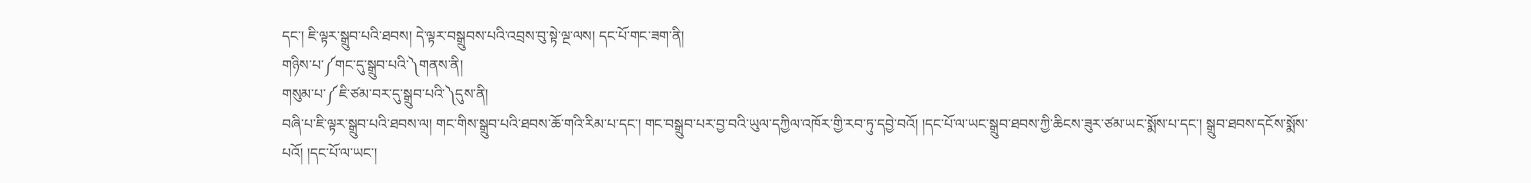དང་། ཇི་ལྟར་སྒྲུབ་པའི་ཐབས། དེ་ལྟར་བསྒྲུབས་པའི་འབྲས་བུ་སྟེ་ལྔ་ལས། དང་པོ་གང་ཟག་ནི།
གཉིས་པ་༼གང་དུ་སྒྲུབ་པའི་༽གནས་ནི།
གསུམ་པ་༼ཇི་ཙམ་བར་དུ་སྒྲུབ་པའི་༽དུས་ནི།
བཞི་པ་ཇི་ལྟར་སྒྲུབ་པའི་ཐབས་ལ། གང་གིས་སྒྲུབ་པའི་ཐབས་ཆོ་གའི་རིམ་པ་དང་། གང་བསྒྲུབ་པར་བྱ་བའི་ཡུལ་དཀྱིལ་འཁོར་གྱི་རབ་ཏུ་དབྱེ་བའོ། །དང་པོ་ལ་ཡང་སྒྲུབ་ཐབས་ཀྱི་ཆིངས་ཟུར་ཙམ་ཡང་སྨོས་པ་དང་། སྒྲུབ་ཐབས་དངོས་སྨོས་པའོ། །དང་པོ་ལ་ཡང་།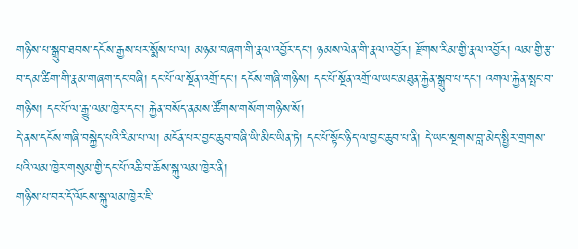གཉིས་པ་སྒྲུབ་ཐབས་དངོས་རྒྱས་པར་སྨོས་པ་ལ། མཉམ་བཞག་གི་རྣལ་འབྱོར་དང་། ཉམས་ལེན་གི་རྣལ་འབྱོར། རྫོགས་རིམ་གྱི་རྣལ་འབྱོར། ལམ་གྱི་རྩ་བ་དམ་ཚིག་གི་རྣམ་གཞག་དང་བཞི། དང་པོ་ལ་སྔོན་འགྲོ་དང་། དངོས་གཞི་གཉིས། དང་པོ་སྔོན་འགྲོ་ལ་ཡང་མཐུན་རྐྱེན་སྒྲུབ་པ་དང་། འགལ་རྐྱེན་སྤང་བ་གཉིས། དང་པོ་ལ་རྒྱུ་ལམ་ཁྱེར་དང་། རྐྱེན་བསོད་ནམས་ཚོགས་གསོག་གཉིས་སོ།
དེ་ནས་དངོས་གཞི་བསྐྱེད་པའི་རིམ་པ་ལ། མངོན་པར་བྱང་ཆུབ་བཞི་ཡི་མིང་ཡིན་ཏེ། དང་པོ་སྟོང་ཉིད་ལ་བྱང་ཆུབ་པ་ནི། དེ་ཡང་སྔགས་བླ་མེད་སྤྱིར་གྲགས་པའི་ལམ་ཁྱེར་གསུམ་གྱི་དང་པོ་འཆི་བ་ཆོས་སྐུ་ལམ་ཁྱེར་ནི།
གཉིས་པ་བར་དོ་ལོངས་སྐུ་ལམ་ཁྱེར་ཇི་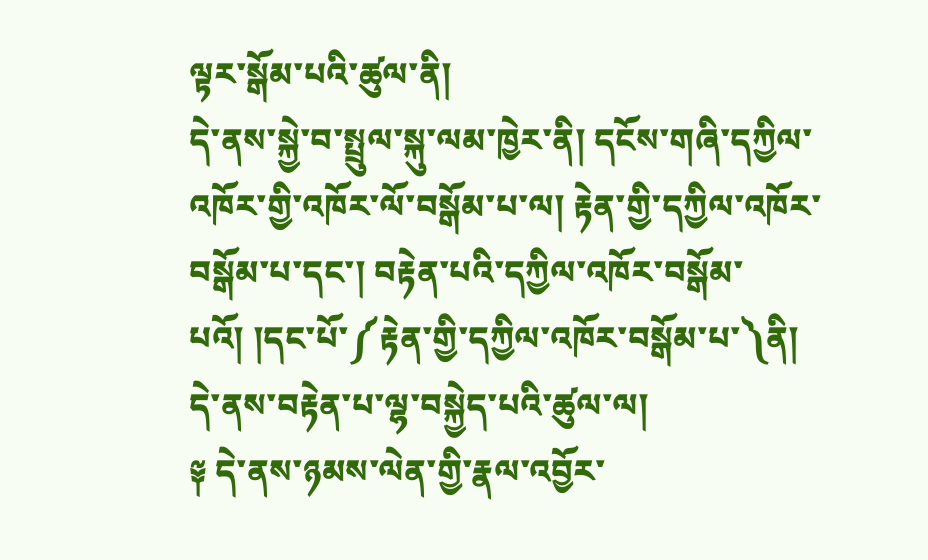ལྟར་སྒོམ་པའི་ཚུལ་ནི།
དེ་ནས་སྐྱེ་བ་སྤྲུལ་སྐུ་ལམ་ཁྱེར་ནི། དངོས་གཞི་དཀྱིལ་འཁོར་གྱི་འཁོར་ལོ་བསྒོམ་པ་ལ། རྟེན་གྱི་དཀྱིལ་འཁོར་བསྒོམ་པ་དང་། བརྟེན་པའི་དཀྱིལ་འཁོར་བསྒོམ་པའོ། །དང་པོ་༼རྟེན་གྱི་དཀྱིལ་འཁོར་བསྒོམ་པ་༽ནི།
དེ་ནས་བརྟེན་པ་ལྷ་བསྐྱེད་པའི་ཚུལ་ལ།
༈ དེ་ནས་ཉམས་ལེན་གྱི་རྣལ་འབྱོར་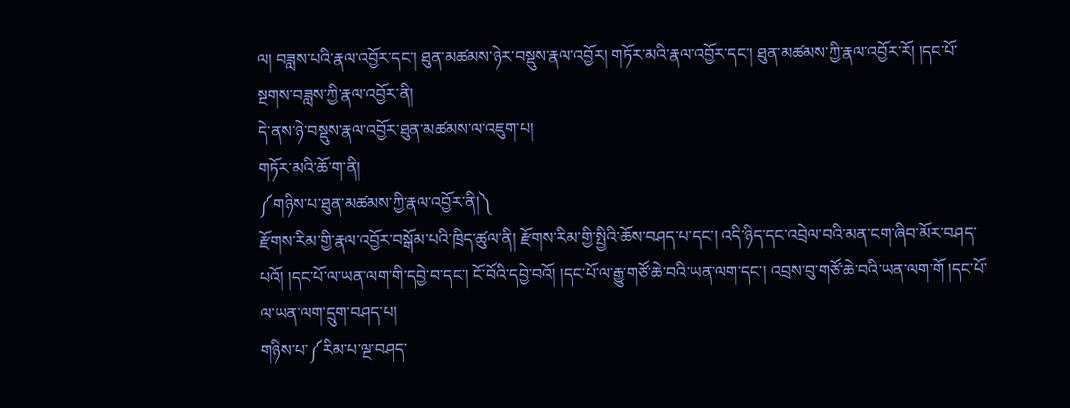ལ། བཟླས་པའི་རྣལ་འབྱོར་དང་། ཐུན་མཚམས་ཉེར་བསྡུས་རྣལ་འབྱོར། གཏོར་མའི་རྣལ་འབྱོར་དང་། ཐུན་མཚམས་ཀྱི་རྣལ་འབྱོར་རོ། །དང་པོ་སྔགས་བཟླས་ཀྱི་རྣལ་འབྱོར་ནི།
དེ་ནས་ཉེ་བསྡུས་རྣལ་འབྱོར་ཐུན་མཚམས་ལ་འཇུག་པ།
གཏོར་མའི་ཆོ་ག་ནི།
༼གཉིས་པ་ཐུན་མཚམས་ཀྱི་རྣལ་འབྱོར་ནི།༽
རྫོགས་རིམ་གྱི་རྣལ་འབྱོར་བསྒོམ་པའི་ཁྲིད་ཚུལ་ནི། རྫོགས་རིམ་གྱི་སྤྱིའི་ཆོས་བཤད་པ་དང་། འདི་ཉིད་དང་འབྲེལ་བའི་མན་ངག་ཞིབ་མོར་བཤད་པའོ། །དང་པོ་ལ་ཡན་ལག་གི་དབྱེ་བ་དང་། ངོ་བོའི་དབྱེ་བའོ། །དང་པོ་ལ་རྒྱུ་གཙོ་ཆེ་བའི་ཡན་ལག་དང་། འབྲས་བུ་གཙོ་ཆེ་བའི་ཡན་ལག་གོ །དང་པོ་ལ་ཡན་ལག་དྲུག་བཤད་པ།
གཉིས་པ་༼རིམ་པ་ལྔ་བཤད་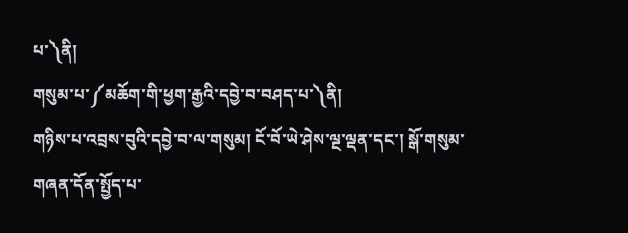པ་༽ནི།
གསུམ་པ་༼མཆོག་གི་ཕྱག་རྒྱའི་དབྱེ་བ་བཤད་པ་༽ནི།
གཉིས་པ་འབྲས་བུའི་དབྱེ་བ་ལ་གསུམ། ངོ་བོ་ཡེ་ཤེས་ལྔ་ལྡན་དང་། སྒོ་གསུམ་གཞན་དོན་སྤྱོད་པ་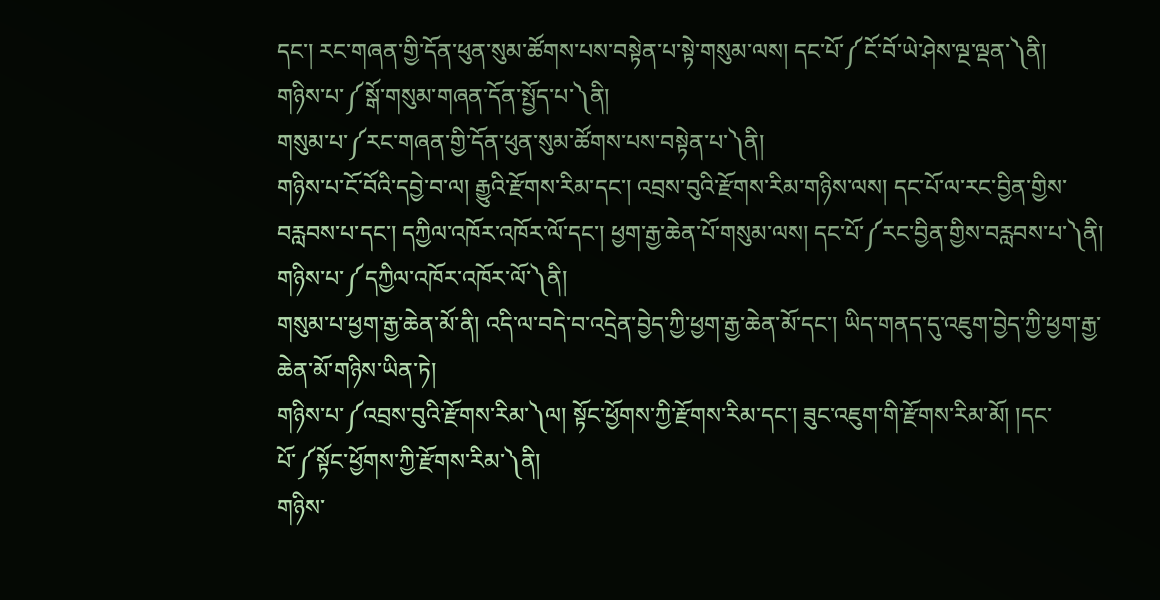དང་། རང་གཞན་གྱི་དོན་ཕུན་སུམ་ཚོགས་པས་བསྟེན་པ་སྟེ་གསུམ་ལས། དང་པོ་༼ངོ་བོ་ཡེ་ཤེས་ལྔ་ལྡན་༽ནི།
གཉིས་པ་༼སྒོ་གསུམ་གཞན་དོན་སྤྱོད་པ་༽ནི།
གསུམ་པ་༼རང་གཞན་གྱི་དོན་ཕུན་སུམ་ཚོགས་པས་བསྟེན་པ་༽ནི།
གཉིས་པ་ངོ་བོའི་དབྱེ་བ་ལ། རྒྱུའི་རྫོགས་རིམ་དང་། འབྲས་བུའི་རྫོགས་རིམ་གཉིས་ལས། དང་པོ་ལ་རང་བྱིན་གྱིས་བརླབས་པ་དང་། དཀྱིལ་འཁོར་འཁོར་ལོ་དང་། ཕྱག་རྒྱ་ཆེན་པོ་གསུམ་ལས། དང་པོ་༼རང་བྱིན་གྱིས་བརླབས་པ་༽ནི།
གཉིས་པ་༼དཀྱིལ་འཁོར་འཁོར་ལོ་༽ནི།
གསུམ་པ་ཕྱག་རྒྱ་ཆེན་མོ་ནི། འདི་ལ་བདེ་བ་འདྲེན་བྱེད་ཀྱི་ཕྱག་རྒྱ་ཆེན་མོ་དང་། ཡིད་གནད་དུ་འཇུག་བྱེད་ཀྱི་ཕྱག་རྒྱ་ཆེན་མོ་གཉིས་ཡིན་ཏེ།
གཉིས་པ་༼འབྲས་བུའི་རྫོགས་རིམ་༽ལ། སྟོང་ཕྱོགས་ཀྱི་རྫོགས་རིམ་དང་། ཟུང་འཇུག་གི་རྫོགས་རིམ་མོ། །དང་པོ་༼སྟོང་ཕྱོགས་ཀྱི་རྫོགས་རིམ་༽ནི།
གཉིས་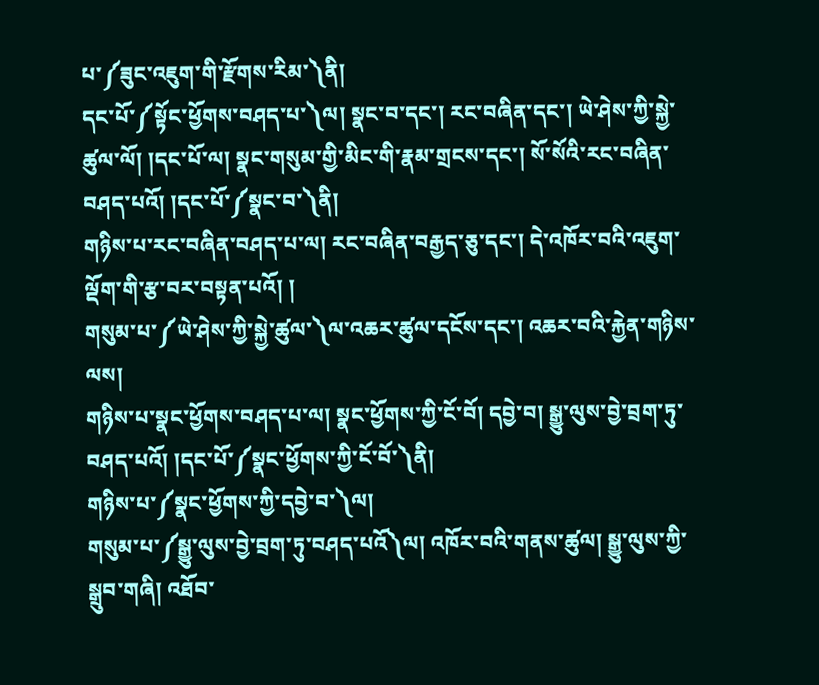པ་༼ཟུང་འཇུག་གི་རྫོགས་རིམ་༽ནི།
དང་པོ་༼སྟོང་ཕྱོགས་བཤད་པ་༽ལ། སྣང་བ་དང་། རང་བཞིན་དང་། ཡེ་ཤེས་ཀྱི་སྐྱེ་ཚུལ་ལོ། །དང་པོ་ལ། སྣང་གསུམ་གྱི་མིང་གི་རྣམ་གྲངས་དང་། སོ་སོའི་རང་བཞིན་བཤད་པའོ། །དང་པོ་༼སྣང་བ་༽ནི།
གཉིས་པ་རང་བཞིན་བཤད་པ་ལ། རང་བཞིན་བརྒྱད་ཅུ་དང་། དེ་འཁོར་བའི་འཇུག་ལྡོག་གི་རྩ་བར་བསྟན་པའོ། །
གསུམ་པ་༼ཡེ་ཤེས་ཀྱི་སྐྱེ་ཚུལ་༽ལ་འཆར་ཚུལ་དངོས་དང་། འཆར་བའི་རྐྱེན་གཉིས་ལས།
གཉིས་པ་སྣང་ཕྱོགས་བཤད་པ་ལ། སྣང་ཕྱོགས་ཀྱི་ངོ་བོ། དབྱེ་བ། སྒྱུ་ལུས་བྱེ་བྲག་ཏུ་བཤད་པའོ། །དང་པོ་༼སྣང་ཕྱོགས་ཀྱི་ངོ་བོ་༽ནི།
གཉིས་པ་༼སྣང་ཕྱོགས་ཀྱི་དབྱེ་བ་༽ལ།
གསུམ་པ་༼སྒྱུ་ལུས་བྱེ་བྲག་ཏུ་བཤད་པའོ༽ལ། འཁོར་བའི་གནས་ཚུལ། སྒྱུ་ལུས་ཀྱི་སྒྲུབ་གཞི། འཐོབ་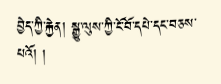བྱེད་ཀྱི་རྐྱེན། སྒྱུ་ལུས་ཀྱི་ངོ་བོ་དཔེ་དང་བཅས་པའོ། །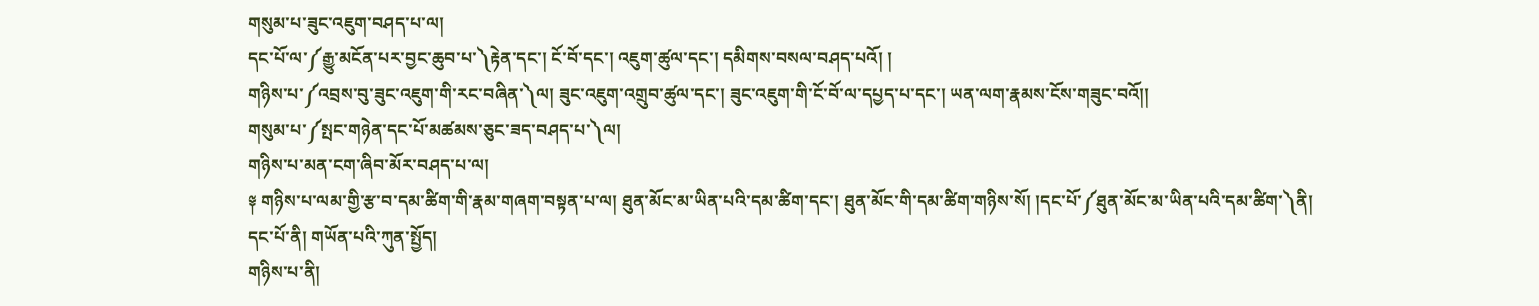གསུམ་པ་ཟུང་འཇུག་བཤད་པ་ལ།
དང་པོ་ལ་༼རྒྱུ་མངོན་པར་བྱང་ཆུབ་པ་༽རྟེན་དང་། ངོ་བོ་དང་། འཇུག་ཚུལ་དང་། དམིགས་བསལ་བཤད་པའོ། །
གཉིས་པ་༼འབྲས་བུ་ཟུང་འཇུག་གི་རང་བཞིན་༽ལ། ཟུང་འཇུག་འགྲུབ་ཚུལ་དང་། ཟུང་འཇུག་གི་ངོ་བོ་ལ་དཔྱད་པ་དང་། ཡན་ལག་རྣམས་ངོས་གཟུང་བའོ།།
གསུམ་པ་༼སྤང་གཉེན་དང་པོ་མཚམས་ཅུང་ཟད་བཤད་པ་༽ལ།
གཉིས་པ་མན་ངག་ཞིབ་མོར་བཤད་པ་ལ།
༈ གཉིས་པ་ལམ་གྱི་རྩ་བ་དམ་ཚིག་གི་རྣམ་གཞག་བསྟན་པ་ལ། ཐུན་མོང་མ་ཡིན་པའི་དམ་ཚིག་དང་། ཐུན་མོང་གི་དམ་ཚིག་གཉིས་སོ། །དང་པོ་༼ཐུན་མོང་མ་ཡིན་པའི་དམ་ཚིག་༽ནི།
དང་པོ་ནི། གཡོན་པའི་ཀུན་སྤྱོད།
གཉིས་པ་ནི།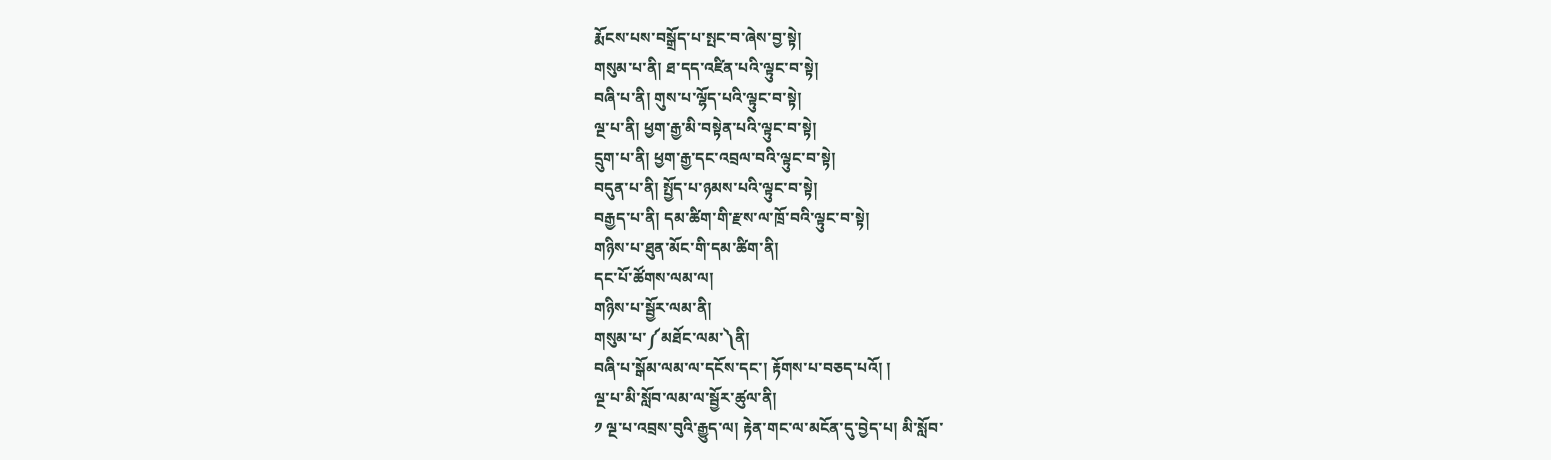རྨོངས་པས་བསྒྲོད་པ་སྤང་བ་ཞེས་བྱ་སྟེ།
གསུམ་པ་ནི། ཐ་དད་འཛིན་པའི་ལྟུང་བ་སྟེ།
བཞི་པ་ནི། གུས་པ་ལྷོད་པའི་ལྟུང་བ་སྟེ།
ལྔ་པ་ནི། ཕྱག་རྒྱ་མི་བསྟེན་པའི་ལྟུང་བ་སྟེ།
དྲུག་པ་ནི། ཕྱག་རྒྱ་དང་འབྲལ་བའི་ལྟུང་བ་སྟེ།
བདུན་པ་ནི། སྤྱོད་པ་ཉམས་པའི་ལྟུང་བ་སྟེ།
བརྒྱད་པ་ནི། དམ་ཚིག་གི་རྫས་ལ་ཁྲོ་བའི་ལྟུང་བ་སྟེ།
གཉིས་པ་ཐུན་མོང་གི་དམ་ཚིག་ནི།
དང་པོ་ཚོགས་ལམ་ལ།
གཉིས་པ་སྦྱོར་ལམ་ནི།
གསུམ་པ་༼མཐོང་ལམ་༽ནི།
བཞི་པ་སྒོམ་ལམ་ལ་དངོས་དང་། རྟོགས་པ་བཅད་པའོ། །
ལྔ་པ་མི་སློབ་ལམ་ལ་སྦྱོར་ཚུལ་ནི།
༡ ལྔ་པ་འབྲས་བུའི་རྒྱུད་ལ། རྟེན་གང་ལ་མངོན་དུ་བྱེད་པ། མི་སློབ་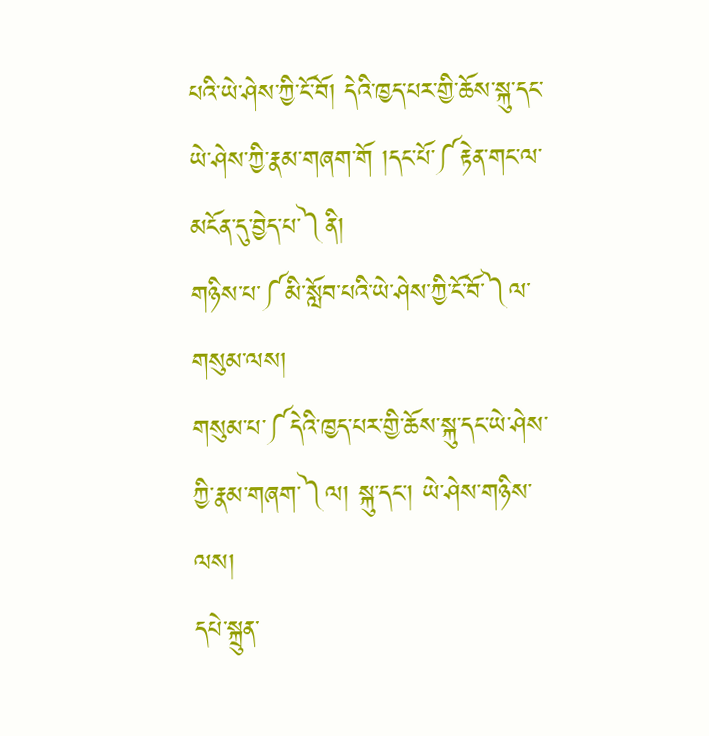པའི་ཡེ་ཤེས་ཀྱི་ངོ་བོ། དེའི་ཁྱད་པར་གྱི་ཆོས་སྐུ་དང་ཡེ་ཤེས་ཀྱི་རྣམ་གཞག་གོ །དང་པོ་༼རྟེན་གང་ལ་མངོན་དུ་བྱེད་པ་༽ནི།
གཉིས་པ་༼མི་སློབ་པའི་ཡེ་ཤེས་ཀྱི་ངོ་བོ་༽ལ་གསུམ་ལས།
གསུམ་པ་༼དེའི་ཁྱད་པར་གྱི་ཆོས་སྐུ་དང་ཡེ་ཤེས་ཀྱི་རྣམ་གཞག་༽ལ། སྐུ་དང་། ཡེ་ཤེས་གཉིས་ལས།
དཔེ་སྐྲུན་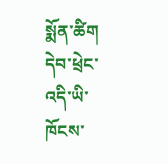སྨོན་ཚིག
དེབ་ཕྲེང་འདི་ཡི་ཁོངས་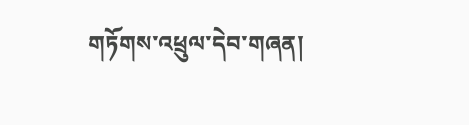གཏོགས་འཕྲུལ་དེབ་གཞན།